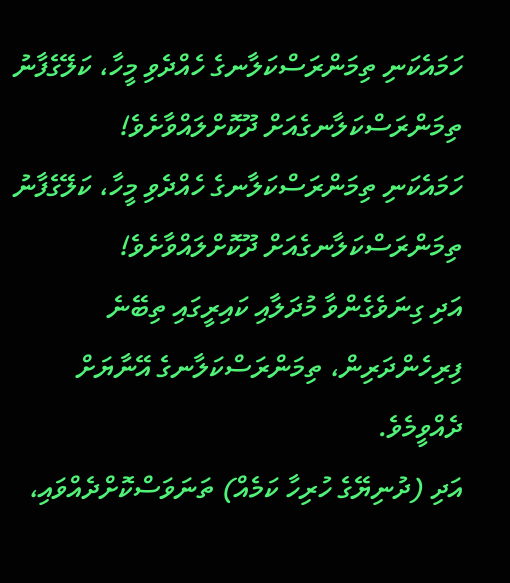ހަމައެކަނި ތިމަންރަސްކަލާނގެ ހެއްދެވި މީހާ، ކަލޭގެފާނު ތިމަންރަސްކަލާނގެއަށް ދޫކޮށްލައްވާށެވެ!
ހަމައެކަނި ތިމަންރަސްކަލާނގެ ހެއްދެވި މީހާ، ކަލޭގެފާނު ތިމަންރަސްކަލާނގެއަށް ދޫކޮށްލައްވާށެވެ!
އަދި ގިނަވެގެންވާ މުދަލާއި ކައިރީގައި ތިބޭނެ ފިރިހެންދަރިން، ތިމަންރަސްކަލާނގެ އޭނާޔަށް ދެއްވީމެވެ.
އަދި (ދުނިޔޭގެ ހުރިހާ ކަމެއް) ތަނަވަސްކޮށްދެއްވައި،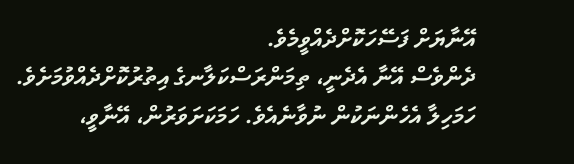އޭނާޔަށް ފަސޭހަކޮށްދެއްވީމެވެ.
ދެންވެސް އޭނާ އެދެނީ، ތިމަންރަސްކަލާނގެ އިތުރުކޮށްދެއްވުމަށެވެ.
ހަމަހިލާ އެހެންނަކުން ނުވާނެއެވެ. ހަމަކަށަވަރުން، އޭނާވީ،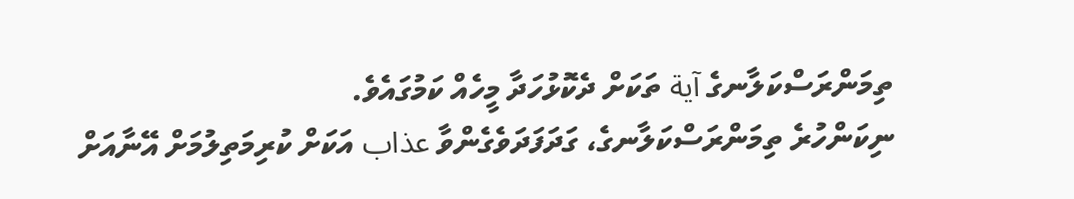ތިމަންރަސްކަލާނގެ آية ތަކަށް ދެކޮޅުހަދާ މީހެއް ކަމުގައެވެ.
ނިކަންހުރެ ތިމަންރަސްކަލާނގެ، ގަދަފަދަވެގެންވާ عذاب އަކަށް ކުރިމަތިލުމަށް އޭނާއަށް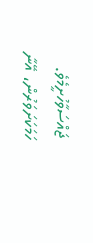ޖައްސަވާހުށީމެވެ.
ހަމަކަށަވަރުން، އޭނާ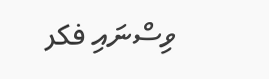ވިސްނައި فكر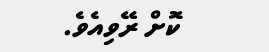ކޮށް ރޭވިއެވެ.